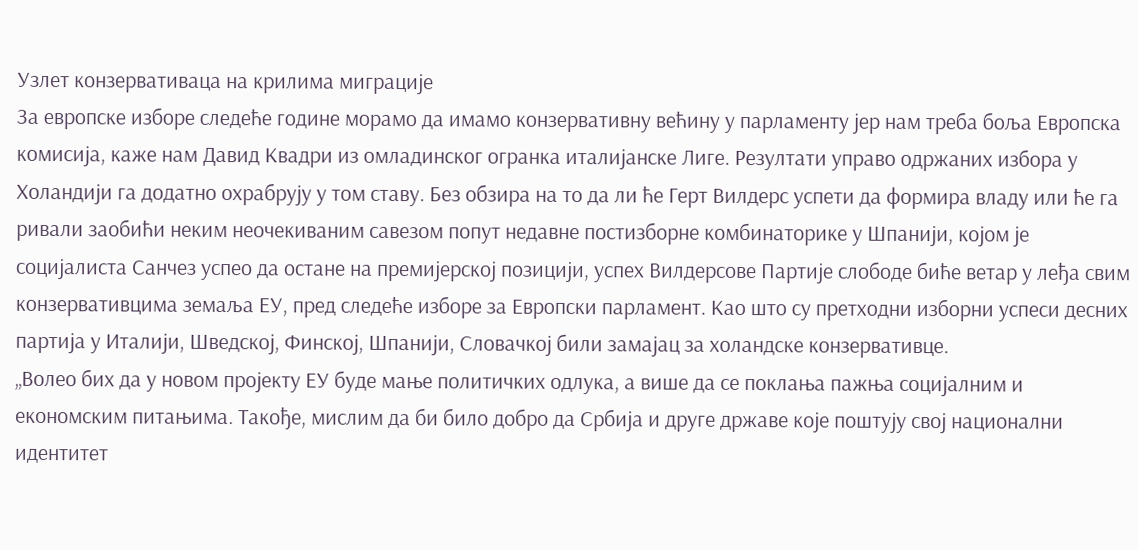Узлет конзервативаца на крилима миграције
За европске изборе следеће године морамо да имамо конзервативну већину у парламенту јер нам треба боља Европска комисија, каже нам Давид Квадри из омладинског огранка италијанске Лиге. Резултати управо одржаних избора у Холандији га додатно охрабрују у том ставу. Без обзира на то да ли ће Герт Вилдерс успети да формира владу или ће га ривали заобићи неким неочекиваним савезом попут недавне постизборне комбинаторике у Шпанији, којом је социјалиста Санчез успео да остане на премијерској позицији, успех Вилдерсове Партије слободе биће ветар у леђа свим конзервативцима земаља ЕУ, пред следеће изборе за Европски парламент. Као што су претходни изборни успеси десних партија у Италији, Шведској, Финској, Шпанији, Словачкој били замајац за холандске конзервативце.
„Волео бих да у новом пројекту ЕУ буде мање политичких одлука, а више да се поклања пажња социјалним и економским питањима. Такође, мислим да би било добро да Србија и друге државе које поштују свој национални идентитет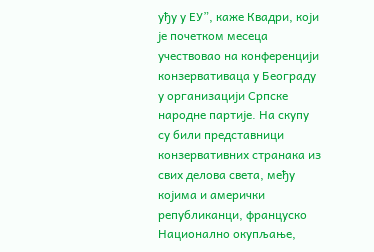уђу у ЕУ”, каже Квадри, који је почетком месеца учествовао на конференцији конзервативаца у Београду у организацији Српске народне партије. На скупу су били представници конзервативних странака из свих делова света, међу којима и амерички републиканци, француско Национално окупљање,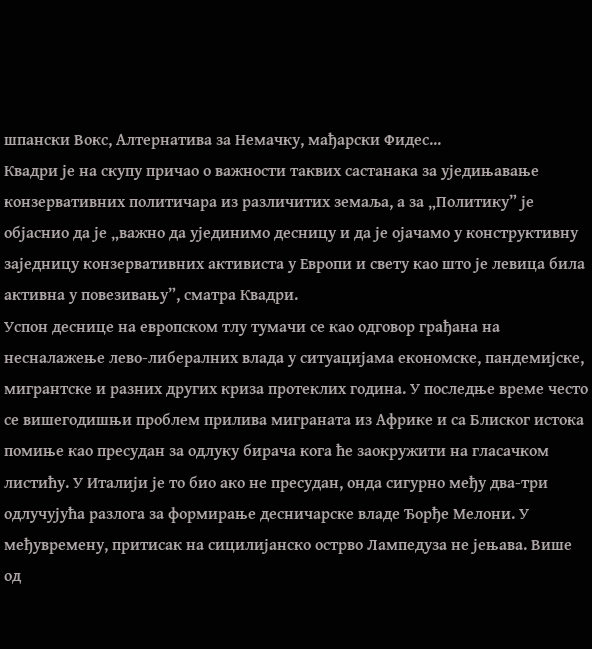шпански Вокс, Алтернатива за Немачку, мађарски Фидес...
Квадри је на скупу причао о важности таквих састанака за уједињавање конзервативних политичара из различитих земаља, а за „Политику” је објаснио да је „важно да ујединимо десницу и да је ојачамо у конструктивну заједницу конзервативних активиста у Европи и свету као што је левица била активна у повезивању”, сматра Квадри.
Успон деснице на европском тлу тумачи се као одговор грађана на несналажење лево-либералних влада у ситуацијама економске, пандемијске, мигрантске и разних других криза протеклих година. У последње време често се вишегодишњи проблем прилива миграната из Африке и са Блиског истока помиње као пресудан за одлуку бирача кога ће заокружити на гласачком листићу. У Италији је то био ако не пресудан, онда сигурно међу два-три одлучујућа разлога за формирање десничарске владе Ђорђе Мелони. У међувремену, притисак на сицилијанско острво Лампедуза не јењава. Више од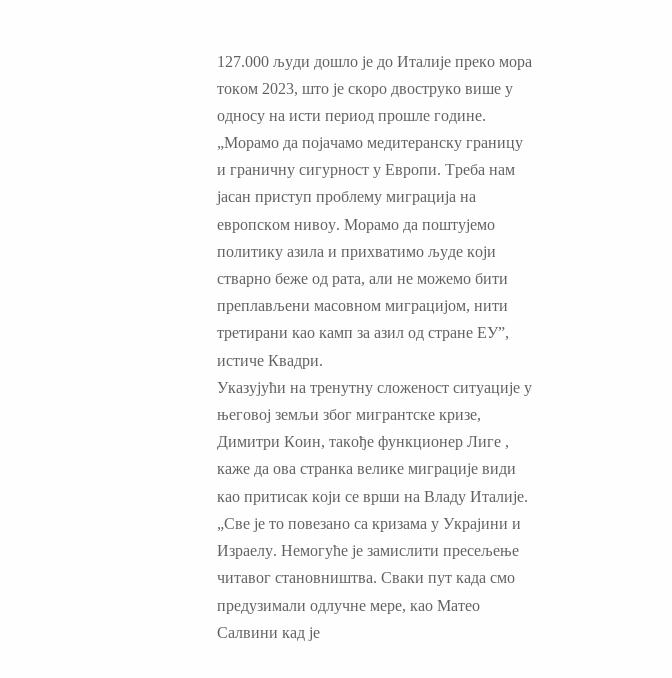127.000 људи дошло је до Италије преко мора током 2023, што је скоро двоструко више у односу на исти период прошле године.
„Морамо да појачамо медитеранску границу и граничну сигурност у Европи. Треба нам јасан приступ проблему миграција на европском нивоу. Морамо да поштујемо политику азила и прихватимо људе који стварно беже од рата, али не можемо бити преплављени масовном миграцијом, нити третирани као камп за азил од стране ЕУ”, истиче Квадри.
Указујући на тренутну сложеност ситуације у његовој земљи због мигрантске кризе, Димитри Коин, такође функционер Лиге , каже да ова странка велике миграције види као притисак који се врши на Владу Италије.
„Све је то повезано са кризама у Украјини и Израелу. Немогуће је замислити пресељење читавог становништва. Сваки пут када смо предузимали одлучне мере, као Матео Салвини кад је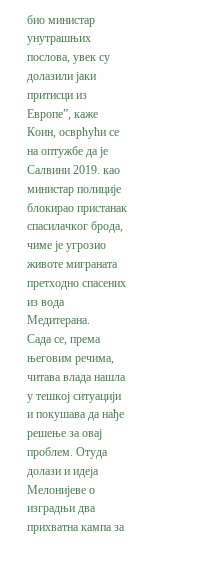био министар унутрашњих послова, увек су долазили јаки притисци из Европе”, каже Коин, осврћући се на оптужбе да је Салвини 2019. као министар полиције блокирао пристанак спасилачког брода, чиме је угрозио животе миграната претходно спасених из вода Медитерана.
Сада се, према његовим речима, читава влада нашла у тешкој ситуацији и покушава да нађе решење за овај проблем. Отуда долази и идеја Мелонијеве о изградњи два прихватна кампа за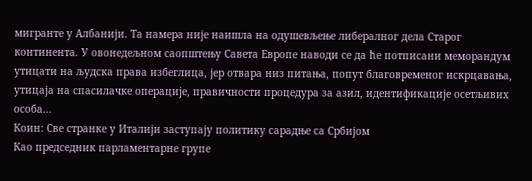мигранте у Албанији. Та намера није наишла на одушевљење либералног дела Старог континента. У овонедељном саопштењу Савета Европе наводи се да ће потписани меморандум утицати на људска права избеглица, јер отвара низ питања, попут благовременог искрцавања, утицаја на спасилачке операције, правичности процедура за азил, идентификације осетљивих особа...
Коин: Све странке у Италији заступају политику сарадње са Србијом
Као председник парламентарне групе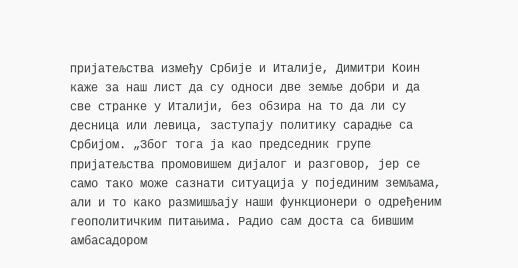пријатељства између Србије и Италије, Димитри Коин каже за наш лист да су односи две земље добри и да све странке у Италији, без обзира на то да ли су десница или левица, заступају политику сарадње са Србијом. „Због тога ја као председник групе пријатељства промовишем дијалог и разговор, јер се само тако може сазнати ситуација у појединим земљама, али и то како размишљају наши функционери о одређеним геополитичким питањима. Радио сам доста са бившим амбасадором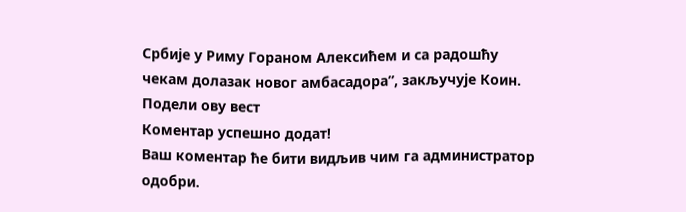Србије у Риму Гораном Алексићем и са радошћу чекам долазак новог амбасадора”, закључује Коин.
Подели ову вест
Комeнтар успeшно додат!
Ваш комeнтар ћe бити видљив чим га администратор одобри.